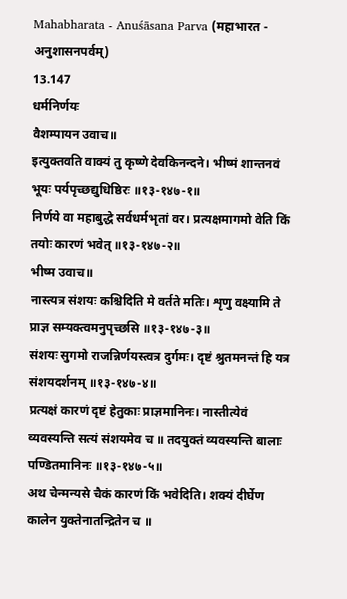Mahabharata - Anuśāsana Parva (महाभारत - अनुशासनपर्वम्)
13.147
धर्मनिर्णयः
वैशम्पायन उवाच॥
इत्युक्तवति वाक्यं तु कृष्णे देवकिनन्दने। भीष्मं शान्तनवं भूयः पर्यपृच्छद्युधिष्ठिरः ॥१३-१४७-१॥
निर्णये वा महाबुद्धे सर्वधर्मभृतां वर। प्रत्यक्षमागमो वेति किं तयोः कारणं भवेत् ॥१३-१४७-२॥
भीष्म उवाच॥
नास्त्यत्र संशयः कश्चिदिति मे वर्तते मतिः। शृणु वक्ष्यामि ते प्राज्ञ सम्यक्त्वमनुपृच्छसि ॥१३-१४७-३॥
संशयः सुगमो राजन्निर्णयस्त्वत्र दुर्गमः। दृष्टं श्रुतमनन्तं हि यत्र संशयदर्शनम् ॥१३-१४७-४॥
प्रत्यक्षं कारणं दृष्टं हेतुकाः प्राज्ञमानिनः। नास्तीत्येवं व्यवस्यन्ति सत्यं संशयमेव च ॥ तदयुक्तं व्यवस्यन्ति बालाः पण्डितमानिनः ॥१३-१४७-५॥
अथ चेन्मन्यसे चैकं कारणं किं भवेदिति। शक्यं दीर्घेण कालेन युक्तेनातन्द्रितेन च ॥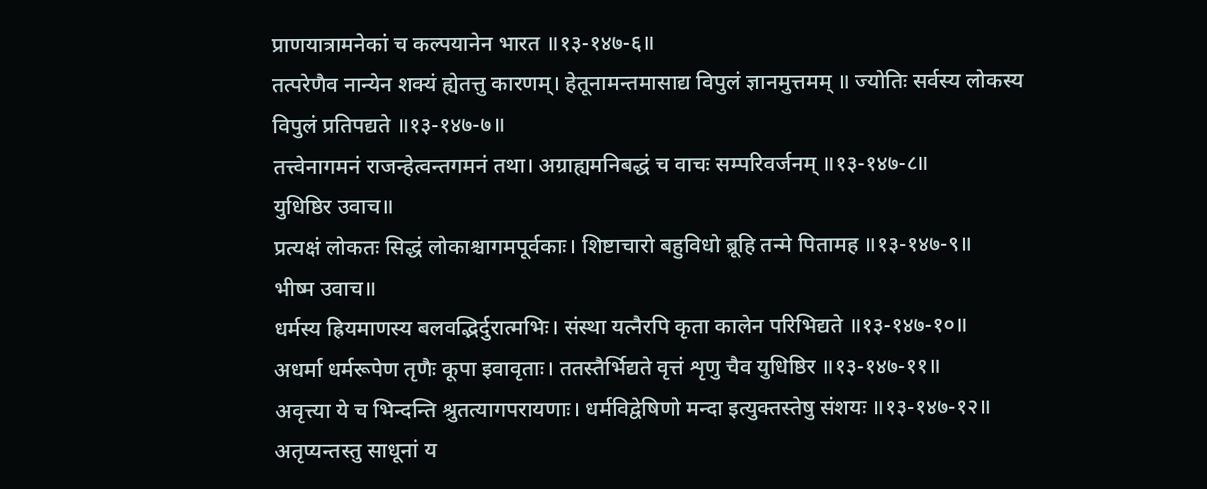प्राणयात्रामनेकां च कल्पयानेन भारत ॥१३-१४७-६॥
तत्परेणैव नान्येन शक्यं ह्येतत्तु कारणम्। हेतूनामन्तमासाद्य विपुलं ज्ञानमुत्तमम् ॥ ज्योतिः सर्वस्य लोकस्य विपुलं प्रतिपद्यते ॥१३-१४७-७॥
तत्त्वेनागमनं राजन्हेत्वन्तगमनं तथा। अग्राह्यमनिबद्धं च वाचः सम्परिवर्जनम् ॥१३-१४७-८॥
युधिष्ठिर उवाच॥
प्रत्यक्षं लोकतः सिद्धं लोकाश्चागमपूर्वकाः। शिष्टाचारो बहुविधो ब्रूहि तन्मे पितामह ॥१३-१४७-९॥
भीष्म उवाच॥
धर्मस्य ह्रियमाणस्य बलवद्भिर्दुरात्मभिः। संस्था यत्नैरपि कृता कालेन परिभिद्यते ॥१३-१४७-१०॥
अधर्मा धर्मरूपेण तृणैः कूपा इवावृताः। ततस्तैर्भिद्यते वृत्तं शृणु चैव युधिष्ठिर ॥१३-१४७-११॥
अवृत्त्या ये च भिन्दन्ति श्रुतत्यागपरायणाः। धर्मविद्वेषिणो मन्दा इत्युक्तस्तेषु संशयः ॥१३-१४७-१२॥
अतृप्यन्तस्तु साधूनां य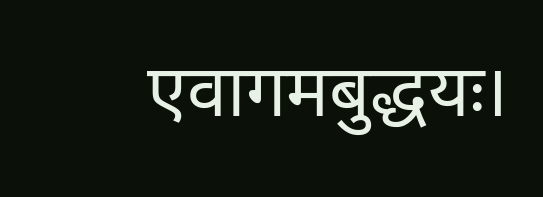एवागमबुद्धयः।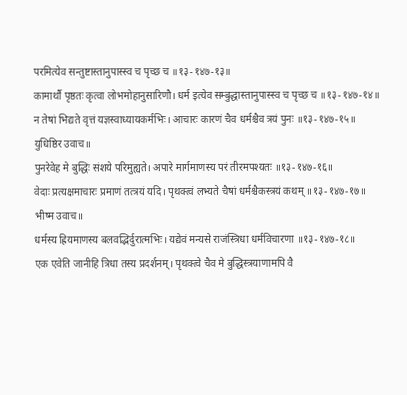परमित्येव सन्तुष्टास्तानुपास्स्व च पृच्छ च ॥१३-१४७-१३॥
कामार्थौ पृष्ठतः कृत्वा लोभमोहानुसारिणौ। धर्म इत्येव सम्बुद्धास्तानुपास्स्व च पृच्छ च ॥१३-१४७-१४॥
न तेषां भिद्यते वृत्तं यज्ञस्वाध्यायकर्मभिः। आचारः कारणं चैव धर्मश्चैव त्रयं पुनः ॥१३-१४७-१५॥
युधिष्ठिर उवाच॥
पुनरेवेह मे बुद्धिः संशये परिमुह्यते। अपारे मार्गमाणस्य परं तीरमपश्यतः ॥१३-१४७-१६॥
वेदाः प्रत्यक्षमाचारः प्रमाणं तत्त्रयं यदि। पृथक्त्वं लभ्यते चैषां धर्मश्चैकस्त्रयं कथम् ॥१३-१४७-१७॥
भीष्म उवाच॥
धर्मस्य ह्रियमाणस्य बलवद्भिर्दुरात्मभिः। यद्येवं मन्यसे राजंस्त्रिधा धर्मविचारणा ॥१३-१४७-१८॥
एक एवेति जानीहि त्रिधा तस्य प्रदर्शनम्। पृथक्त्वे चैव मे बुद्धिस्त्रयाणामपि वै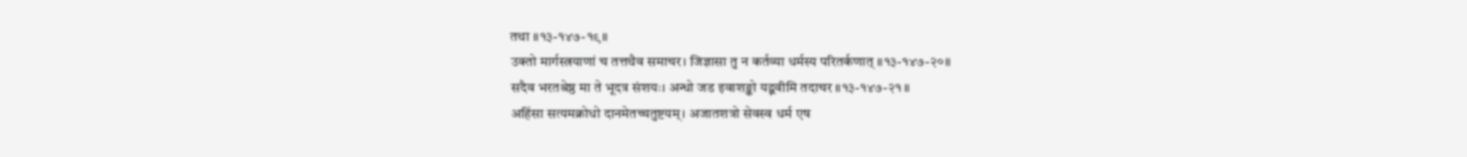तथा ॥१३-१४७-१९॥
उक्तो मार्गस्त्रयाणां च तत्तथैव समाचर। जिज्ञासा तु न कर्तव्या धर्मस्य परितर्कणात् ॥१३-१४७-२०॥
सदैव भरतश्रेष्ठ मा ते भूदत्र संशयः। अन्धो जड इवाशङ्को यद्ब्रवीमि तदाचर ॥१३-१४७-२१॥
अहिंसा सत्यमक्रोधो दानमेतच्चतुष्टयम्। अजातशत्रो सेवस्व धर्म एष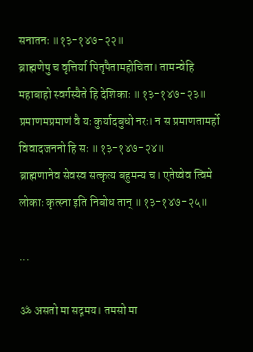सनातनः ॥१३-१४७-२२॥
ब्राह्मणेषु च वृत्तिर्या पितृपैतामहोचिता। तामन्वेहि महाबाहो स्वर्गस्यैते हि देशिकाः ॥१३-१४७-२३॥
प्रमाणमप्रमाणं वै यः कुर्यादबुधो नरः। न स प्रमाणतामर्हो विवादजननो हि सः ॥१३-१४७-२४॥
ब्राह्मणानेव सेवस्व सत्कृत्य बहुमन्य च। एतेष्वेव त्विमे लोकाः कृत्स्ना इति निबोध तान् ॥१३-१४७-२५॥

...

ॐ असतो मा सद्गमय। तमसो मा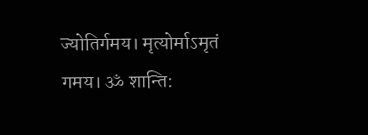ज्योतिर्गमय। मृत्योर्माऽमृतं गमय। ॐ शान्ति: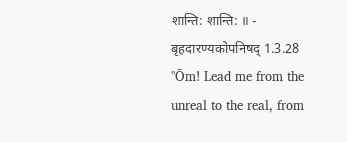शान्ति: शान्ति: ॥ - बृहदारण्यकोपनिषद् 1.3.28
"Ōm! Lead me from the unreal to the real, from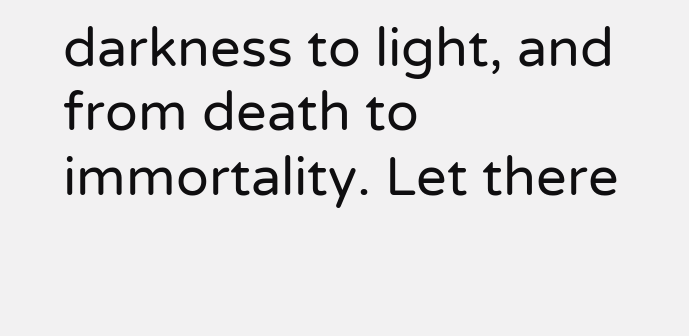darkness to light, and from death to immortality. Let there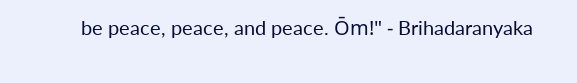be peace, peace, and peace. Ōm!" - Brihadaranyaka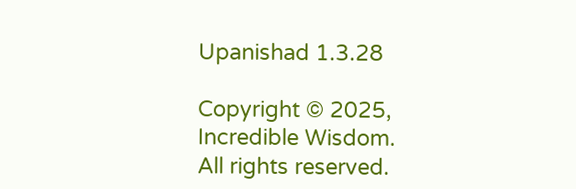Upanishad 1.3.28

Copyright © 2025, Incredible Wisdom.
All rights reserved.